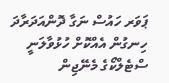ޕަވަރ ހައުސް ނަގާ ދޮންއަދަރާދަ ހިނގުން އެއްކޮށް ހުޅުވާލަނީ
ސްޓެލްކޯގެ މެނޭޖިން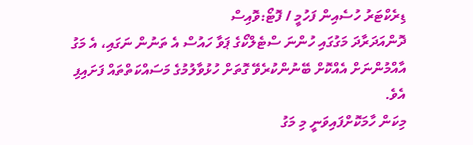ޑިރެކްޓަރު ހުސެއިން ފަހުމީ / ފޮޓޯ:ވޮއިސް
ދޮންއަދަރާދަ މަގުގައި ހުންނަ ސްޓެލްކޯގެ ޕަވާ ހައުސް އެ ތަނުން ނަގައި، އެ މަގު އާއްމުންނަށް އެއްކޮށް ބޭނުންކުރެވޭ ގޮތަށް ހުޅުވާލުމުގެ މަސައްކަތްތައް ފަށައިފި އެވެ.
މިކަން ހާމަކޮށްފައިވަނީ މި މަގު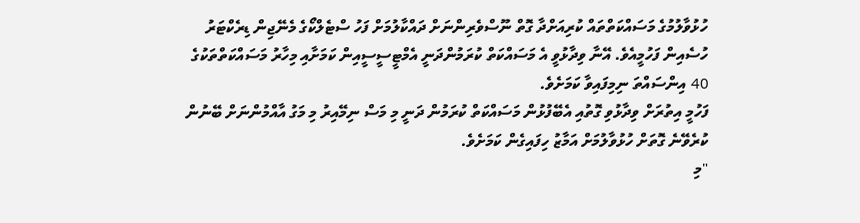ހުޅުވާލުމުގެ މަސައްކަތްތައް ކުރިއަށްދާ ގޮތް ނޫސްވެރިންނަށް ދައްކާލުމަށް ފަހު ސްޓެލްކޯގެ މެނޭޖިން ޑިރެކްޓަރު ހުސެއިން ފަހުމީއެވެ. އޭނާ ވިދާޅުވީ އެ މަސައްކަތް ކުރަމުންދަނީ އެމްޓީސީސީއިން ކަމަށާއި މިހާރު މަސައްކަތްތަކުގެ 40 އިންސައްތަ ނިމިފައިވާ ކަމަށެވެ.
ފަހުމީ އިތުރަށް ވިދާޅުވި ގޮތުއި އެބޭފުޅުން މަސައްކަތް ކުރަމުން ދަނީ މި މަސް ނިމޭއިރު މި މަގު އާއްމުންނަށް ބޭނުން ކުރެވޭނެ ގޮތަށް ހުޅުވާލުމަށް އަމާޒު ހިފައިގެން ކަމަށެވެ.
"މި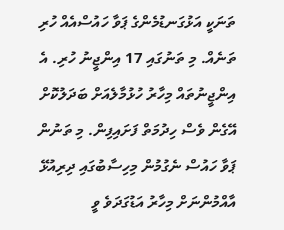ތަނަކީ އަޅުގަނޑުމެންގެ ޕަވާ ހައުސްއެއް ހުރި ތަނެއް. މި ތަނުގައި 17 އިންޖީނު ހުރި. އެ އިންޖީނުތައް މިހާރު ހުޅުމާލެއަށް ބަދަލުކޮށް އޭގެން ވެސް ހިދުމަތް ފަށައިފިން. މި ތަނުން ޕަވާ ހައުސް ނެގުމުން މިހިސާބުގައި ދިރިއުޅޭ އާއްމުންނަށް މިހާރު އަޑުގަދަވެ ވީ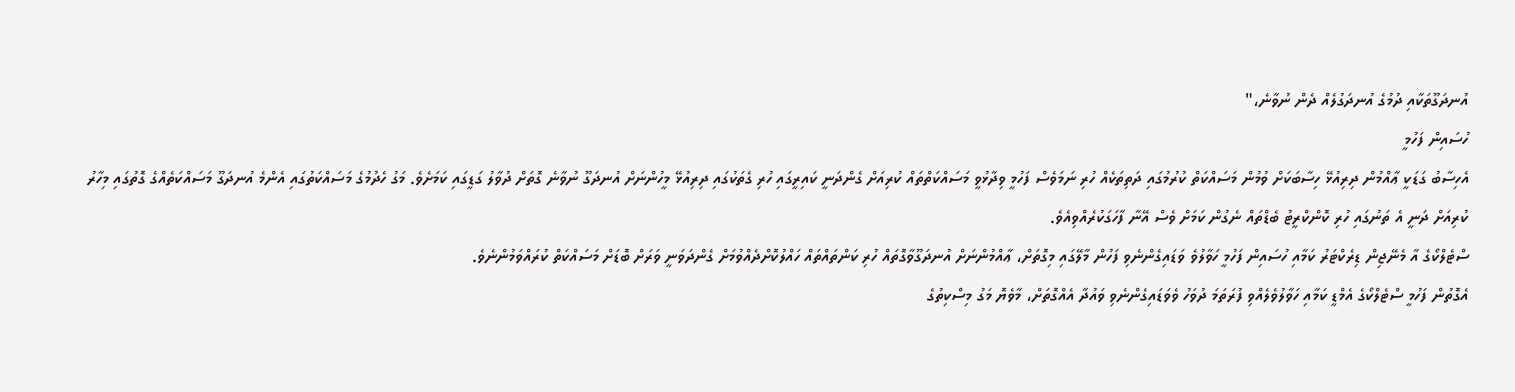އުނދަގޫތަކާއި ދުމުގެ އުނދަގުލެއް ދެން ނުވާނެ،"
ހުސައިން ފަހުމީ
އެހިސާބު ގަޑަކީ ޢާއްމުން ދިރިއުޅޭ ހިސާބަކަށް ވުމުން މަސައްކަތް ކުރުމުގައި ދަތިތަކެއް ހުރި ނަމަވެސް ފަހުމީ ވިދާޅުވީ މަސައްކަތްތައް ކުރިއަށް ގެންދަނީ ކައިރީގައި ހުރި ގެތަކުގައި ދިރިއުޅޭ މީހުންނަށް އުނދަގޫ ނުވާނެ ގޮތަށް ދުވާލު ގަޑީގައި ކަމަށެވެ. މަގު ހެދުމުގެ މަސައްކަތުގައި އެންމެ އުނދަގޫ މަސައްކަތެއްގެ ގޮތުގައި މިހާރު ކުރިއަށް ދަނީ އެ ތަނުގައި ހުރި ކޮންކްރީޓު ބެޑްތައް ނެގުން ކަމަށް ވެސް އޭނާ ފާހަގަކުރެއްވިއެވެ.
ސްޓެލްކޯގެ އާ މެނޭޖިން ޑިރެކްޓަރު ކަމާއި ހުސައިން ފަހުމީ ހަވާލުވެ ވަޑައިގެންނެވި ފަހުން މާލޭގައި މިގޮތަށް، ޢާއްމުންނަށް އުނދަގޫވާގޮތައް ހުރި ކަންތައްތައް ހައްލުކޮށްދެއްވުމަށް ގެންދަވަނީ ވަރަށް ބޮޑަށް މަސައްކަތް ކުރައްވަމުންނެވެ.
އެގޮތުން ފަހުމީ ސްޓެލްކޯގެ އެމްޑީ ކަމާއި ހަވާލުވެލެއްވި ފުރަތަމަ ދުވަހު ވެވަޑައިގެންނެވި ވައުދާ އެއްގޮތަށް، މާވެޔޮ މަގު މިސްކިތުގެ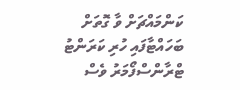ކަންމައްޗަށް ވާ ގޮތަށް ބަހައްޓާފައި ހުރި ކަރަންޓު ޓްރާންސްފޯމަރު ވެސް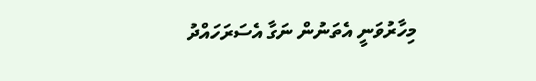މިހާރުވަނީ އެތަނުން ނަގާ އެސަރަހައްދު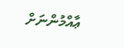ޢާއްމުންނަށް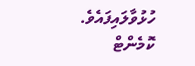ހުޅުވާލައިފައެވެ.
ކޮމެންޓް